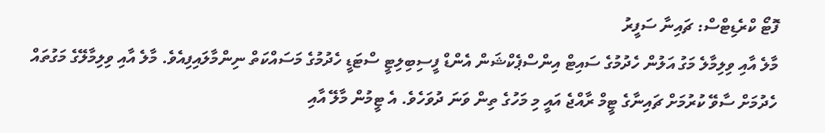ފޮޓޯ ކްރެޑިޓްސް: ޗައިނާ ސަފީރު
މާލެ އާއި ވިލިމާލެ މަގު އަލުން ހެދުމުގެ ސައިޓް އިންސްޕެކްޝަން އެންޑް ފީސިބިލިޓީ ސްޓަޑީ ހެދުމުގެ މަސައްކަތް ނިންމާލައިފިއެވެ. މާލެ އާއި ވިލިމާލޭގެ މަގުތައް ހެދުމަށް ސާވޭ ކުރުމަށް ޗައިނާގެ ޓީމް ރާއްޖެ އައީ މި މަހުގެ ތިން ވަނަ ދުވަހެވެ. އެ ޓީމުން މާލޭ އާއި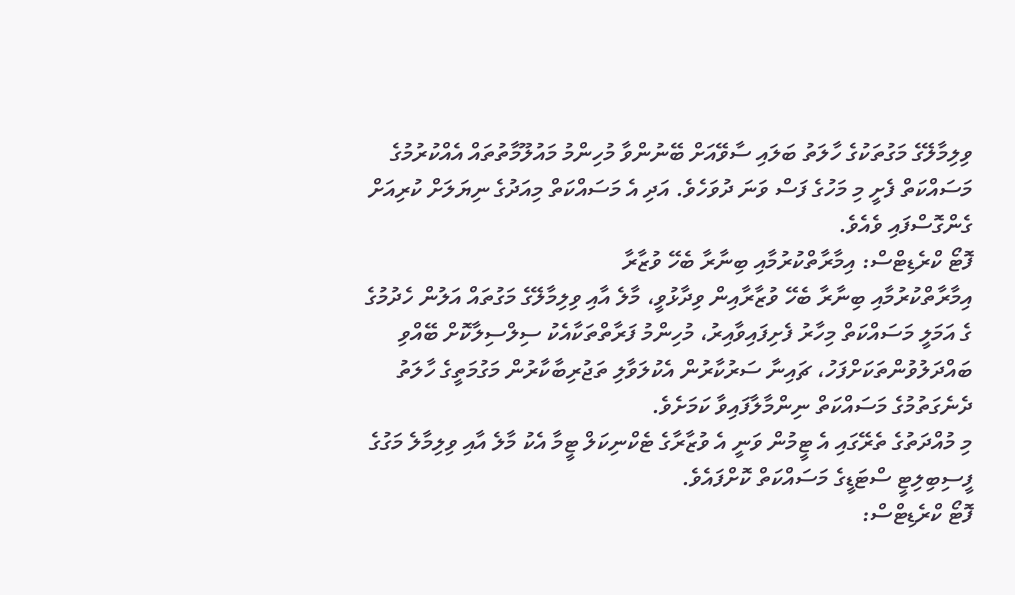ވިލިމާލޭގެ މަގުތަކުގެ ހާލަތު ބަލައި ސާވޭއަށް ބޭނުންވާ މުހިންމު މައުލޫމާތުތައް އެއްކުރުމުގެ މަސައްކަތް ފެށީ މި މަހުގެ ފަސް ވަނަ ދުވަހެވެ. އަދި އެ މަސައްކަތް މިއަދުގެ ނިޔަލަށް ކުރިއަށް ގެންގޮސްފައި ވެއެވެ.
ފޮޓޯ ކްރެޑިޓްސް: އިމާރާތްކުރުމާއި ބިނާރާ ބެހޭ ވުޒާރާ
އިމާރާތްކުރުމާއި ބިނާރާ ބެހޭ ވުޒާރާއިން ވިދާޅުވީ، މާލެ އާއި ވިލިމާލޭގެ މަގުތައް އަލުން ހެދުމުގެ ގެ އަމަލީ މަސައްކަތް މިހާރު ފެށިފައިވާއިރު، މުހިންމު ފަރާތްތަކާއެކު ސިލްސިލާކޮށް ބޭއްވި ބައްދަލުވުންތަކަށްފަހު، ޗައިނާ ސަރުކާރުން އެކުލަވާލި ތަޖުރިބާކާރުން މަގުމަތީގެ ހާލަތު ދެނެގަތުމުގެ މަސައްކަތް ނިންމާލާފައިވާ ކަމަށެވެ.
މި މުއްދަތުގެ ތެރޭގައި އެ ޓީމުން ވަނީ އެ ވުޒާރާގެ ޓެކްނިކަލް ޓީމާ އެކު މާލެ އާއި ވިލިމާލެ މަގުގެ ފީސިބިލިޓީ ސްޓަޑީގެ މަސައްކަތް ކޮށްފައެވެ.
ފޮޓޯ ކްރެޑިޓްސް: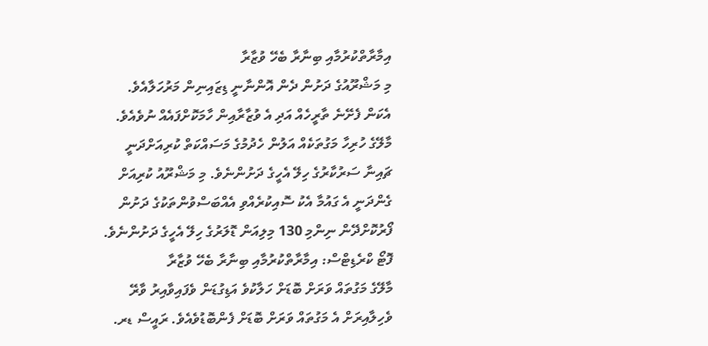އިމާރާތްކުރުމާއި ބިނާރާ ބެހޭ ވުޒާރާ
މި މަޝްރޫއުގެ ދަށުން ދެން އޮންނާނީ ޑިޒައިނިން މަރުހަލާއެވެ. އެކަން ފެށޭނެ ތާރީހެއް އަދި އެ ވުޒާރާއިން ހާމަކޮށްފައެއް ނުވެއެވެ. މާލޭގެ ހުރިހާ މަގުތަކެއް އަލުން ހެދުމުގެ މަސައްކަތް ކުރިއަށްދަނީ ޗައިނާ ސަރުކާރުގެ ހިލޭ އެހީގެ ދަށުންނެވެ. މި މަޝްރޫއު ކުރިއަށް ގެންދަނީ އެ ގައުމާ އެކު ސޮއިކުރެއްވި އެއްބަސްވުންތަކުގެ ދަށުން ފޯރުކޮށްދޭން ނިންމި 130 މިލިއަން ޑޮލަރުގެ ހިލޭ އެހީގެ ދަށުންނެވެ.
ފޮޓޯ ކްރެޑިޓްސް: އިމާރާތްކުރުމާއި ބިނާރާ ބެހޭ ވުޒާރާ
މާލޭގެ މަގުތައް ވަރަށް ބޮޑަށް ހަލާކުވެ އަޑިގުޑަން ވެފައިވާއިރު ވާރޭ ވެހިލާއިރަށް އެ މަގުތައް ވަރަށް ބޮޑަށް ފެންބޮޑުވެއެވެ. ރައީސް ޑރ.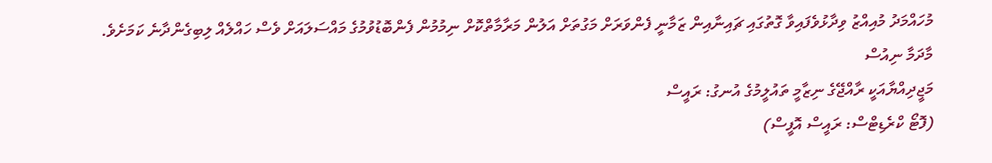މުހައްމަދު މުއިއްޒު ވިދާޅުވެފައިވާ ގޮތުގައި ޗައިނާއިން ޒަމާނީ ފެންވަރަށް މަގުތަށް އަލުން މަރާމާތްކޮށް ނިމުމުން ފެންބޮޑުވުމުގެ މައްސަލައަށް ވެސް ހައްލެއް ލިބިގެންދާނެ ކަމަށެވެ.
މާދަމާ ނިއުސް
މަޖީދިއްޔާއަކީ ރާއްޖޭގެ ނިޒާމީ ތައުލީމުގެ އުނގު: ރައީސް
(ފޮޓޯ ކްރެޑިޓްސް: ރައީސް އޮފީސް)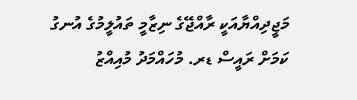މަޖީދިއްޔާއަކީ ރާއްޖޭގެ ނިޒާމީ ތައުލީމުގެ އުނގު ކަމަށް ރައީސް ޑރ. މުހައްމަދު މުއިއްޒު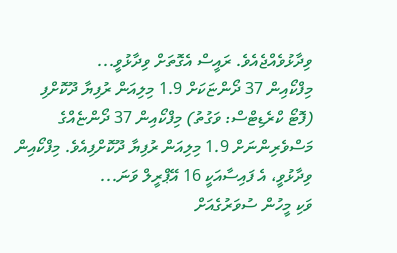ވިދާޅުވެއްޖެއެވެ. ރައީސް އެގޮތަށް ވިދާޅުވީ...
މިފްކޯއިން 37 ދޯންޏަކަށް 1.9 މިލިއަން ރުފިޔާ ދޫކޮށްފި
(ފޮޓޯ ކްރެޑިޓްސް: ވަގުތު) މިފްކޯއިން 37 ދޯންޏެއްގެ މަސްވެރިންނަށް 1.9 މިލިއަން ރުފިޔާ ދޫކޮށްފިއެވެ. މިފްކޯއިން ވިދާޅުވީ، އެ ފައިސާއަކީ 16 އޭޕްރީލް ވަނަ...
ވަކި މީހުން ސުވަރުގެއަށް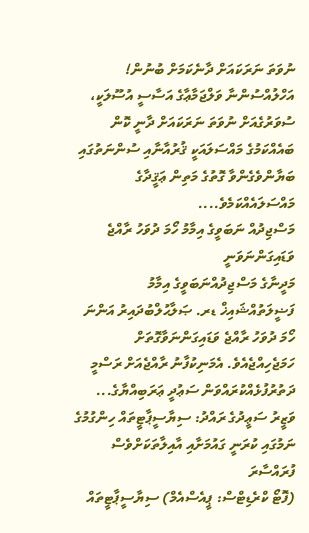ނުވަތަ ނަރަކައަށް ދާނެކަމަށް ބުނުން!
އަހްލުއްސުންނާ ވަލްޖަމާޢާގެ އަސާސީ އުސޫލަކީ، ސުވަރުގެއަށް ނުވަތަ ނަރަކައަށް ދާނީ ކޮން ބައެއްކަމުގެ މައްސަލައަކީ ޤުރުއާނާއި ސުންނަތުގައި ބަޔާންވެގެންވާ ގޮތުގެ މަތިން ޢަޤީދާގެ މައްސަލައެއްކަމެވެ....
މަސްޖިދުއް ނަބަވީގެ އިމާމު ހޯމަ ދުވަހު ރާއްޖެ ވަޑައިގަންނަވަނީ
މަދީނާގެ މަސްޖިދުއްނަބަވީގެ އިމާމު ފަޟީލަތުއްޝައިޚް ޑރ. ޞަލާޙުލްބުދައިރު އަންނަ ހޯމަ ދުވަހު ރާއްޖެ ވަޑައިގަންނަވާގޮތަށް ހަމަޖެހިއްޖެއެވެ. އެމަނިކުފާނު ރާއްޖެއަށް ރަސްމީ ދަތުރުފުޅެއްކުރައްވަން ސަޢުދީ ޢަރަބިއްޔާގެ...
ވަޒީރު ސަޢީދުގެ ރައްދު: ސިޔާސީޕާޓީތައް ހިންގުމުގެ ނަމުގައި ކުރަނީ ގައުމަށާއި އާއިލާތަކަށްވެސް ފުރައްސާރަ
(ފޮޓޯ ކްރެޑިޓްސް: ޕީއެސްއެމް) ސިޔާސީޕާޓީތައް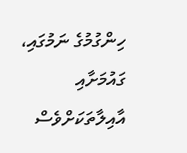ހިންގުމުގެ ނަމުގައި، ގައުމަށާއި އާއިލާތަކަށްވެސް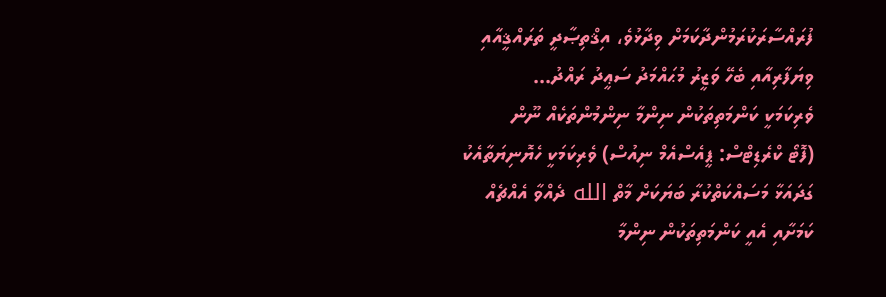ފުރައްސާރަކުރަމުންދާކަމަށް ވިދާޅުވެ، އިޤްތިޞާދީ ތަރައްޤީއާއި ވިޔަފާރިއާއި ބެހޭ ވަޒީރު މުޙައްމަދު ސަޢީދު ރައްދު...
ވެރިކަމަކީ ކަންމަތިތަކުން ނިންމާ ނިންމުންތަކެއް ނޫން
(ފޮޓޯ ކްރެޑިޓްސް: ޕީއެސްއެމް ނިއުސް) ވެރިކަމަކީ ހެޔޮނިޔަތާއެކު ގަދައަޅާ މަސައްކަތްކުރާ ބަޔަކަށް މާތް الله ދެއްވާ އެއްޗެއް ކަމަށާއި އެއީ ކަންމަތިތަކުން ނިންމާ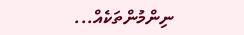ނިންމުންތަކެއް...